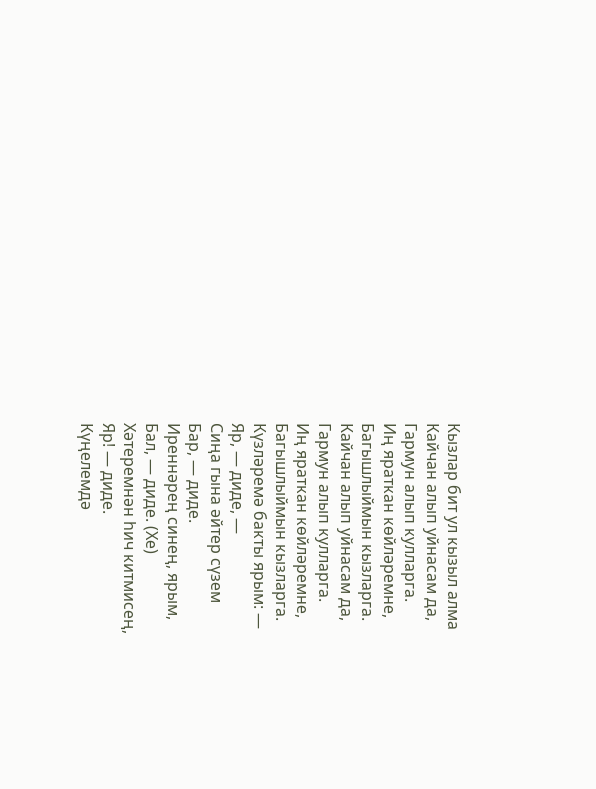Кызлар бит ул кызыл алма
Кайчан алып уйнасам да,
Гармун алып кулларга.
Иң яраткан көйләремне,
Багышлыймын кызларга.
Кайчан алып уйнасам да,
Гармун алып кулларга.
Иң яраткан көйләремне,
Багышлыймын кызларга.
Күзләремә бакты ярым: —
Яр, — диде, —
Сиңа гына әйтер сүзем
Бар, — диде.
Иреннәрең синең, ярым,
Бал, — диде. (Хе)
Хәтеремнән һич китмисең,
Яр! — диде.
Күңелемдә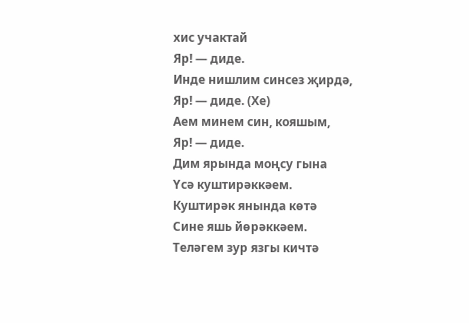хис учактай
Яр! — диде.
Инде нишлим синсез җирдә,
Яр! — диде. (Хе)
Аем минем син, кояшым,
Яр! — диде.
Дим ярында моңсу гына
Үсә куштирәккәем.
Куштирәк янында көтә
Сине яшь йөрәккәем.
Теләгем зур язгы кичтә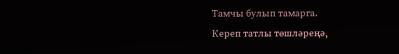Тамчы булып тамарга.
Кереп татлы төшләреңә,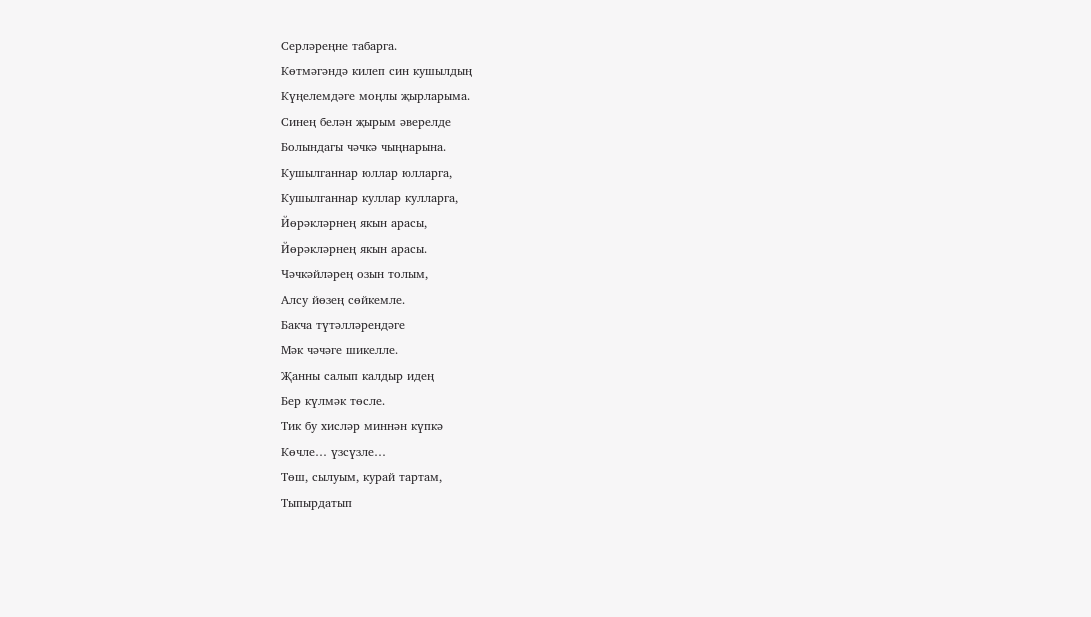Серләреңне табарга.
Көтмәгәндә килеп син кушылдың
Күңелемдәге моңлы җырларыма.
Синең белән җырым әверелде
Болындагы чәчкә чыңнарына.
Кушылганнар юллар юлларга,
Кушылганнар куллар кулларга,
Йөрәкләрнең якын арасы,
Йөрәкләрнең якын арасы.
Чәчкәйләрең озын толым,
Алсу йөзең сөйкемле.
Бакча түтәлләрендәге
Мәк чәчәге шикелле.
Җанны салып калдыр идең
Бер күлмәк төсле.
Тик бу хисләр миннән күпкә
Көчле… үзсүзле…
Төш, сылуым, курай тартам,
Тыпырдатып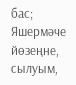бас;
Яшермәче йөзеңне, сылуым,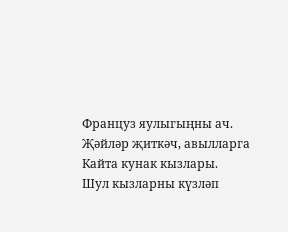Француз яулыгыңны ач.
Җәйләр җиткәч, авылларга
Кайта кунак кызлары.
Шул кызларны күзләп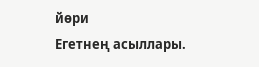йөри
Егетнең асыллары.